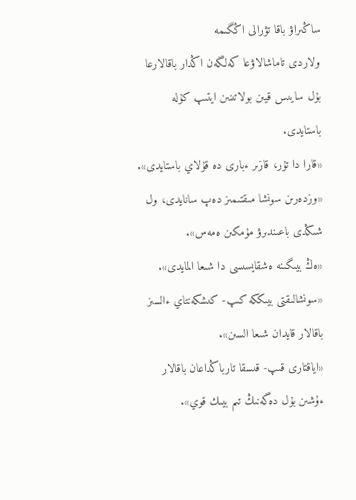ساڭىراۋ باقا تۋرالى اڭگىمە
ولاردى تاماشالاۋعا كەلگەن اڭدار باقالارعا بۇل سايىس قيىن بولاتىنىن ايتىپ كۇلە باستايدى.
«قارا دا تۇر، قازىر ءبارى دە قۇلاي باستايدى».
«وزدەرىن سونشا مىقتىمىز دەپ سانايدى، ول شىڭدى باعىندىرۋ مۇمكىن ەمەس».
«ەڭ بيىگىنە ەشقايسىسى دا شىعا المايدى».
«سونشالىقتى بيىككە كىپ- كىشكەنتاي ءالسىز باقالار قايدان شىعا السىن».
«اياقتارى قىپ- قىسقا تارباڭداعان باقالار ءۇشىن بۇل دەگەنىڭ تىم بيىك قوي».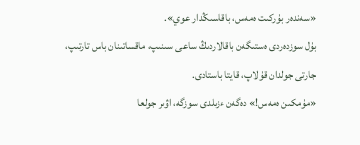«سەندەر بۇركىت ەمەس، باقاسىڭدار عوي».
بۇل سوزدەردى ەستىگەن باقالاردىڭ ساعى سىنىپ، ماقساتىنان باس تارتىپ، جارتى جولدان قۇلاپ، قايتا باستادى.
«مۇمكىن ەمەس!» دەگەن ءزىلدى سوزگە، اۋىر جولعا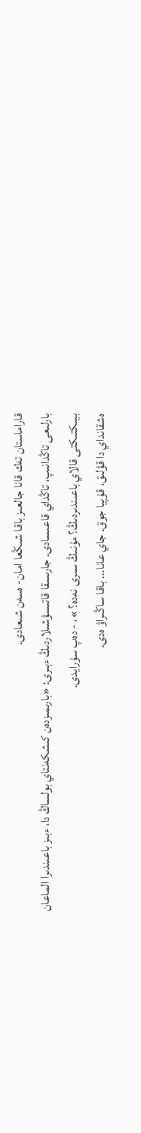قاراماستان تەك قانا جالعىز باقا شىڭعا امان- ەسەن شىعادى.
بارلىعى تاڭدانىپ، تاڭداي قاعىسادى. جارىسقا قاتىسۋشىلاردىڭ ءبىرى: «بارىمىزدەن كىشكەنتاي بولساڭ دا، ءبىز باعىندىرا الماعان بيىكتىكتى قالاي باعىندىردىڭ؟ مۇنىڭ سىرى نەدە؟ »، - دەپ سۇرايدى.
ەشقانداي دا قۋلىق، قۇپيا جوق. جاي عانا... باقا ساڭىراۋ ەدى.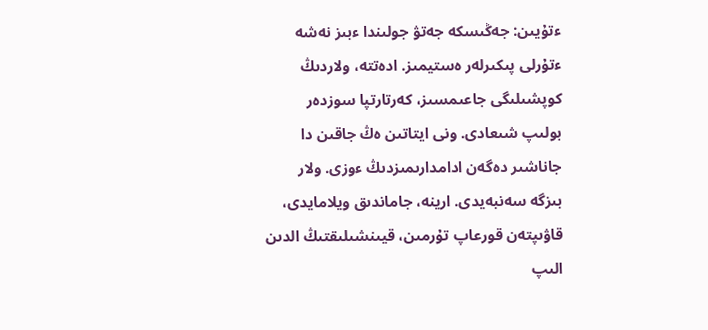ءتۇيىن: جەڭىسكە جەتۋ جولىندا ءبىز نەشە ءتۇرلى پىكىرلەر ەستيمىز. ادەتتە، ولاردىڭ كوپشىلىگى جاعىمسىز، كەرتارتپا سوزدەر بولىپ شىعادى. ونى ايتاتىن ەڭ جاقىن دا جاناشىر دەگەن ادامدارىمىزدىڭ ءوزى. ولار بىزگە سەنبەيدى. ارينە، جاماندىق ويلامايدى، قاۋىپتەن قورعاپ تۇرمىن، قيىنشىلىقتىڭ الدىن الىپ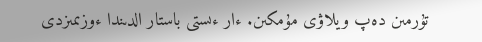تۇرمىن دەپ ويلاۋى مۇمكىن. ءار ءىستى باستار الدىندا ءوزىمىزدى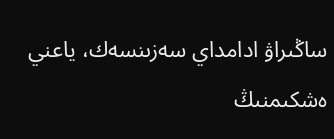ساڭىراۋ ادامداي سەزىنسەك، ياعني ەشكىمنىڭ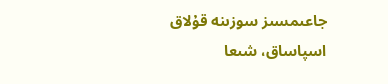جاعىمسىز سوزىنە قۇلاق اسپاساق، شىعا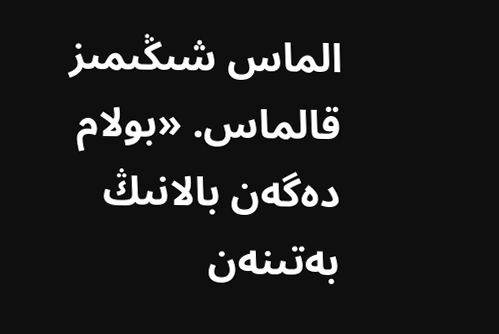الماس شىڭىمىز قالماس. «بولام دەگەن بالانىڭ بەتىنەن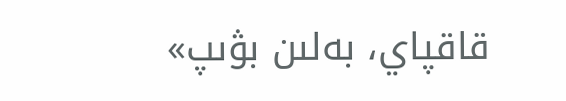قاقپاي، بەلىن بۋىپ»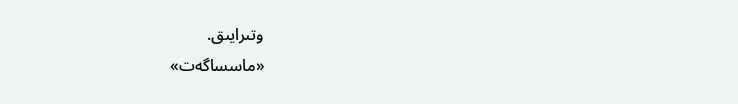وتىرايىق.
«ماسساگەت»